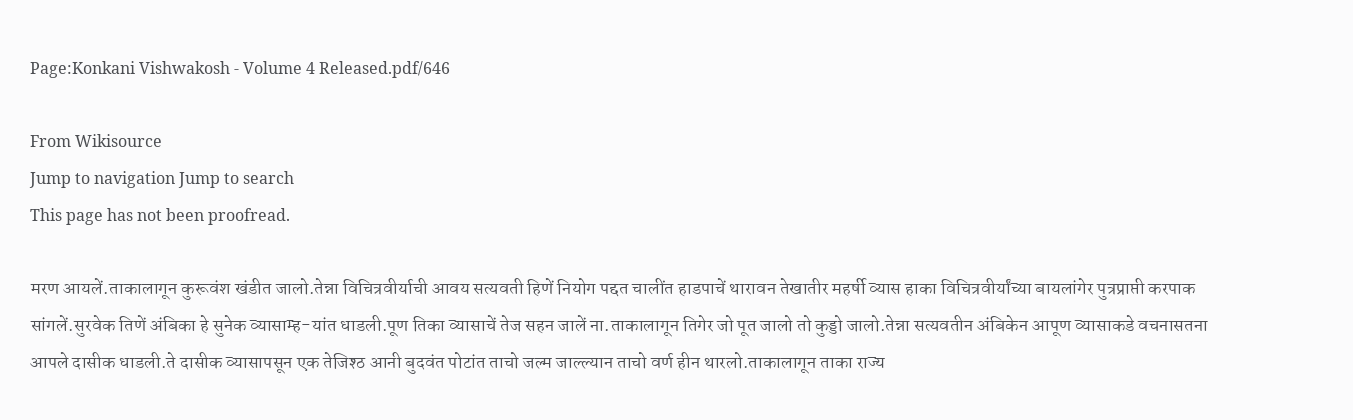Page:Konkani Vishwakosh - Volume 4 Released.pdf/646

From Wikisource
Jump to navigation Jump to search
This page has not been proofread.

मरण आयलें.ताकालागून कुरूवंश खंडीत जालो.तेन्ना विचित्रवीर्याची आवय सत्यवती हिणें नियोग पद्दत चालींत हाडपाचें थारावन तेखातीर महर्षी व्यास हाका विचित्रवीर्यांच्या बायलांगेर पुत्रप्राप्ती करपाक सांगलें.सुरवेक तिणें अंबिका हे सुनेक व्यासाम्ह-यांत धाडली.पूण तिका व्यासाचें तेज सहन जालें ना.ताकालागून तिगेर जो पूत जालो तो कुड्डो जालो.तेन्ना सत्यवतीन अंबिकेन आपूण व्यासाकडे वचनासतना आपले दासीक धाडली.ते दासीक व्यासापसून एक तेजिश्ठ आनी बुदवंत पोटांत ताचो जल्म जाल्ल्यान ताचो वर्ण हीन थारलो.ताकालागून ताका राज्य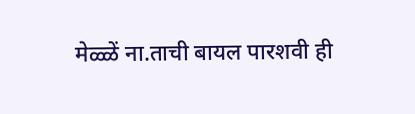मेळ्ळें ना.ताची बायल पारशवी ही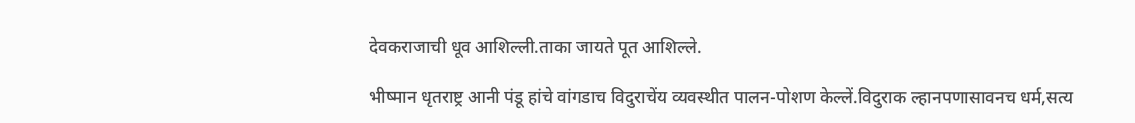देवकराजाची धूव आशिल्ली.ताका जायते पूत आशिल्ले.

भीष्मान धृतराष्ट्र आनी पंडू हांचे वांगडाच विदुराचेंय व्यवस्थीत पालन-पोशण केल्लें.विदुराक ल्हानपणासावनच धर्म,सत्य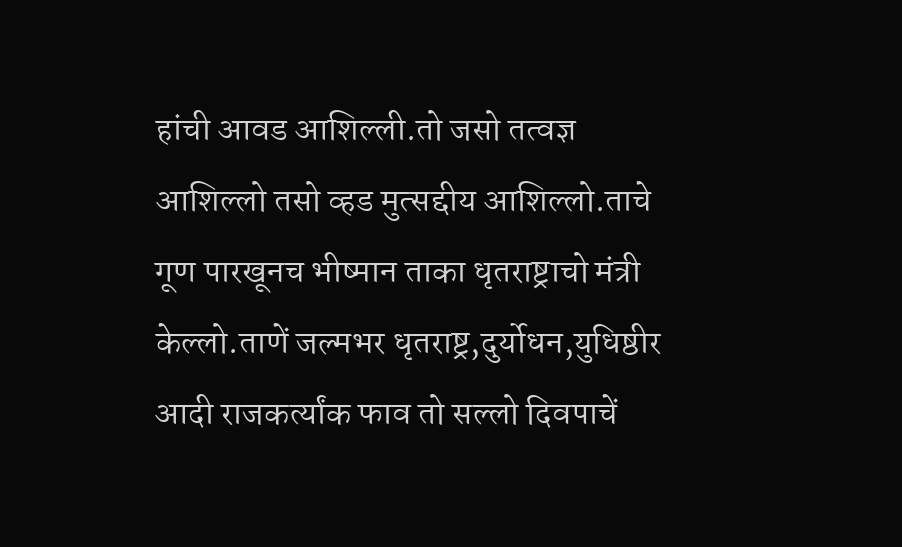हांची आवड आशिल्ली.तो जसो तत्वज्ञ आशिल्लो तसो व्हड मुत्सद्दीय आशिल्लो.ताचे गूण पारखूनच भीष्मान ताका धृतराष्ट्राचो मंत्री केल्लो.ताणें जल्मभर धृतराष्ट्र,दुर्योधन,युधिष्ठीर आदी राजकर्त्यांक फाव तो सल्लो दिवपाचें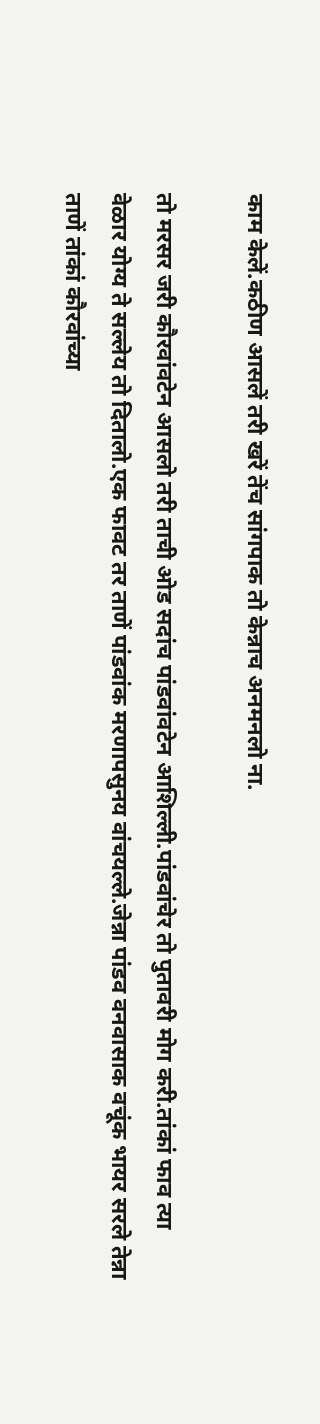काम केलें.कठीण आसलें तरी खरें तेंच सांगपाक तो केन्नाच अनमनलो ना.

तो मरसर जरी कौरवांवटेन आसलो तरी ताची ओड सदांच पांडवांवटेन आशिल्ली.पांडवांचेर तो पुतावरी मोग करी.तांकां फाव त्या वेळार योग्य ते सल्लेय तो दितालो.एक फावट तर ताणें पांडवांक मरणापसुनय वांचयल्ले.जेन्ना पांडव वनवासाक वचूंक भायर सरले तेन्ना ताणें तांकां कौरवांच्या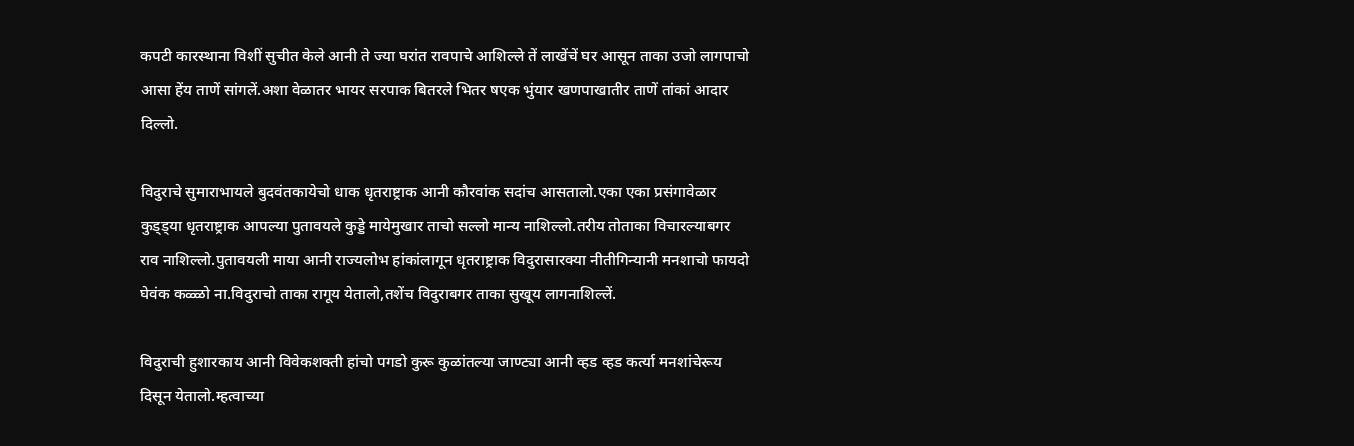कपटी कारस्थाना विशीं सुचीत केले आनी ते ज्या घरांत रावपाचे आशिल्ले तें लाखेंचें घर आसून ताका उजो लागपाचो आसा हेंय ताणें सांगलें.अशा वेळातर भायर सरपाक बितरले भितर षएक भुंयार खणपाखातीर ताणें तांकां आदार दिल्लो.

विदुराचे सुमाराभायले बुदवंतकायेचो धाक धृतराष्ट्राक आनी कौरवांक सदांच आसतालो.एका एका प्रसंगावेळार कुड्ड्या धृतराष्ट्राक आपल्या पुतावयले कुड्डे मायेमुखार ताचो सल्लो मान्य नाशिल्लो.तरीय तोताका विचारल्याबगर राव नाशिल्लो.पुतावयली माया आनी राज्यलोभ हांकांलागून धृतराष्ट्राक विदुरासारक्या नीतीगिन्यानी मनशाचो फायदो घेवंक कळ्ळो ना.विदुराचो ताका रागूय येतालो,तशेंच विदुराबगर ताका सुखूय लागनाशिल्लें.

विदुराची हुशारकाय आनी विवेकशक्ती हांचो पगडो कुरू कुळांतल्या जाण्ट्या आनी व्हड व्हड कर्त्या मनशांचेरूय दिसून येतालो.म्हत्वाच्या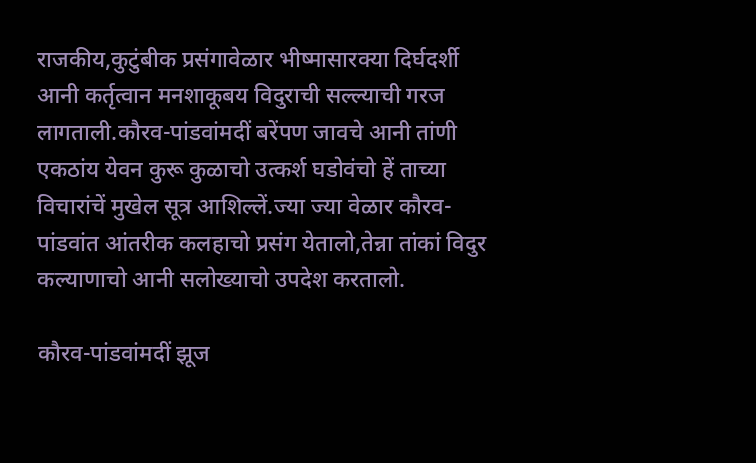राजकीय,कुटुंबीक प्रसंगावेळार भीष्मासारक्या दिर्घदर्शी आनी कर्तृत्वान मनशाकूबय विदुराची सल्ल्याची गरज लागताली.कौरव-पांडवांमदीं बरेंपण जावचे आनी तांणी एकठांय येवन कुरू कुळाचो उत्कर्श घडोवंचो हें ताच्या विचारांचें मुखेल सूत्र आशिल्लें.ज्या ज्या वेळार कौरव- पांडवांत आंतरीक कलहाचो प्रसंग येतालो,तेन्ना तांकां विदुर कल्याणाचो आनी सलोख्याचो उपदेश करतालो.

कौरव-पांडवांमदीं झूज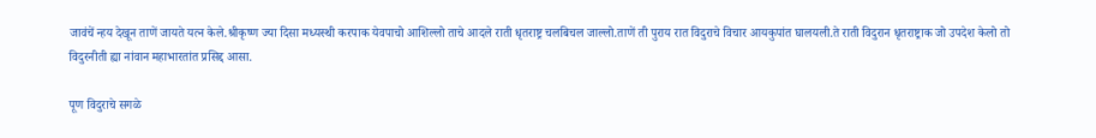जावंचें न्हय देखून ताणें जायते यत्न केले.श्रीकृष्ण ज्या दिसा मध्यस्थी करपाक येवपाचो आशिल्लो ताचे आदले राती धृतराष्ट्र चलबिचल जाल्लो.ताणें ती पुराय रात विदुराचे विचार आयकुपांत घालयली.ते राती विदुरान धृतराष्ट्राक जो उपदेश केलो तो विदुरनीती ह्या नांवान महाभारतांत प्रसिद्द आसा.

पूण विदुराचे सगळे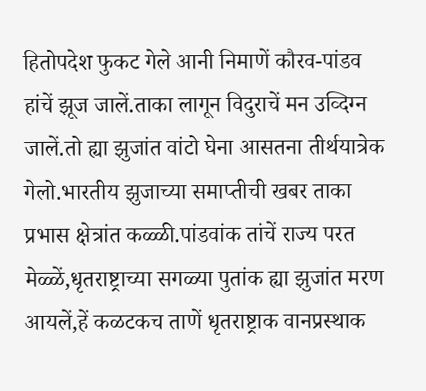हितोपदेश फुकट गेले आनी निमाणें कौरव-पांडव हांचें झूज जालें.ताका लागून विदुराचें मन उव्दिग्न जालें.तो ह्या झुजांत वांटो घेना आसतना तीर्थयात्रेक गेलो.भारतीय झुजाच्या समाप्तीची खबर ताका प्रभास क्षेत्रांत कळ्ळी.पांडवांक तांचें राज्य परत मेळ्ळें,धृतराष्ट्राच्या सगळ्या पुतांक ह्या झुजांत मरण आयलें,हें कळटकच ताणें धृतराष्ट्राक वानप्रस्थाक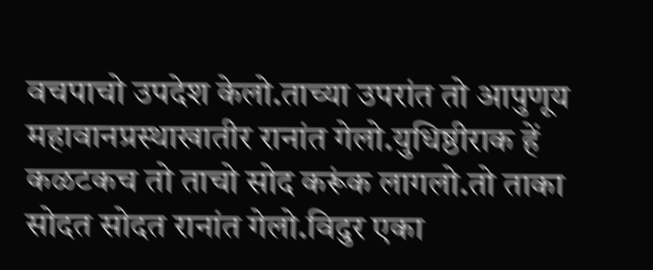वचपाचो उपदेश केलो.ताच्या उपरांत तो आपुणूय महावानप्रस्थाखातीर रानांत गेलो.युधिष्ठीराक हें कळटकच तो ताचो सोद करूंक लागलो.तो ताका सोदत सोदत रानांत गेलो.विदुर एका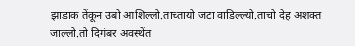झाडाक तेंकून उबो आशिल्लो.ताच्तायो जटा वाडिल्ल्यो.ताचो देह अशक्त जाल्लो.तो दिगंबर अवस्थेंत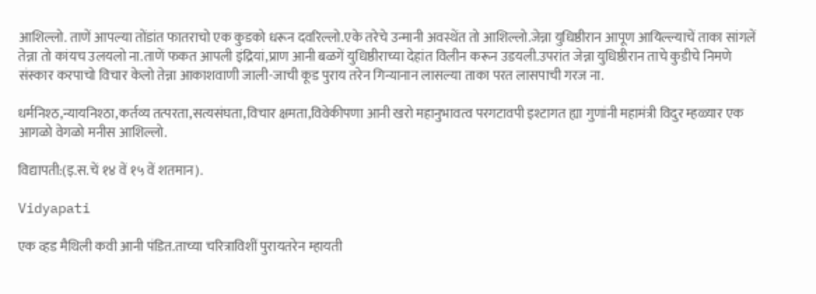आशिल्लो. ताणें आपल्या तोंडांत फातराचो एक कुडको धरून दवरिल्लो.एके तरेचे उन्मानी अवस्थेंत तो आशिल्लो.जेन्ना युधिष्ठीरान आपूण आयिल्ल्याचें ताका सांगलें तेन्ना तो कांयच उलयलो ना.ताणें फकत आपली इंद्रियां,प्राण आनी बळगें युधिष्ठीराच्या देहांत विलीन करून उडयली.उपरांत जेन्ना युधिष्ठीरान ताचे कुडीचे निमणे संस्कार करपाचो विचार केलो तेन्ना आकाशवाणी जाली-जाची कूड पुराय तरेन गिन्यानान लासल्या ताका परत लासपाची गरज ना.

धर्मनिश्ठ,न्यायनिश्ठा,कर्तव्य तत्परता,सत्यसंघता,विचार क्षमता,विवेकीपणा आनी खरो महानुभावत्व परगटावपी इश्टागत ह्या गुणांनी महामंत्री विदुर म्हळ्यार एक आगळो वेगळो मनीस आशिल्लो.

विद्यापती:(इ.स.चें १४ वें १५ वें शतमान).

Vidyapati

एक व्हड मैथिली कवी आनी पंडित.ताच्या चरित्राविशीं पुरायतरेन म्हायती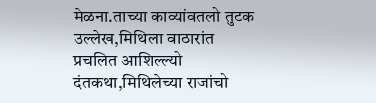मेळना.ताच्या काव्यांवतलो तुटक उल्लेख,मिथिला वाठारांत प्रचलित आशिल्ल्यो दंतकथा,मिथिलेच्या राजांचो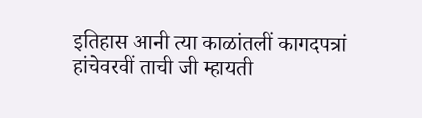इतिहास आनी त्या काळांतलीं कागदपत्रां हांचेवरवीं ताची जी म्हायती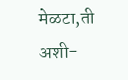मेळटा,ती अशी-